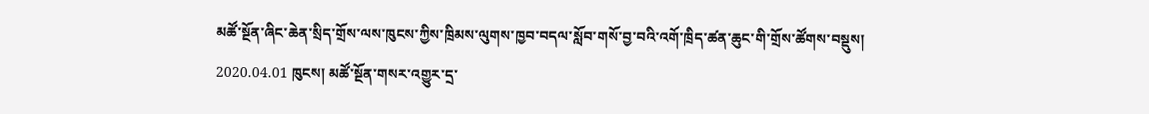མཚོ་སྔོན་ཞིང་ཆེན་སྲིད་གྲོས་ལས་ཁུངས་ཀྱིས་ཁྲིམས་ལུགས་ཁྱབ་བདལ་སློབ་གསོ་བྱ་བའི་འགོ་ཁྲིད་ཚན་ཆུང་གི་གྲོས་ཚོགས་བསྡུས།
2020.04.01 ཁུངས། མཚོ་སྔོན་གསར་འགྱུར་དྲ་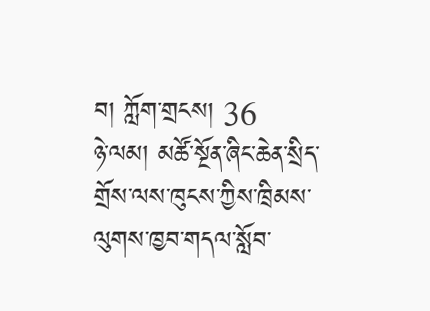བ། ཀློག་གྲངས། 36
ཉེ་ལམ། མཚོ་སྔོན་ཞིང་ཆེན་སྲིད་གྲོས་ལས་ཁུངས་ཀྱིས་ཁྲིམས་ལུགས་ཁྱབ་གདལ་སློབ་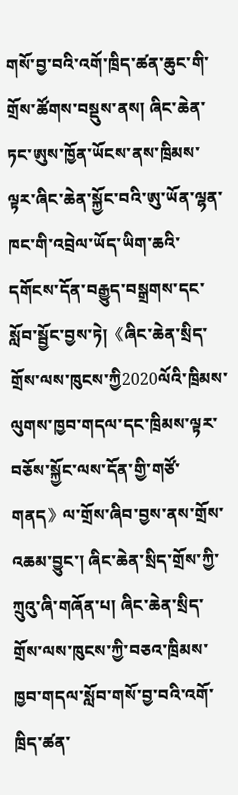གསོ་བྱ་བའི་འགོ་ཁྲིད་ཚན་ཆུང་གི་གྲོས་ཚོགས་བསྡུས་ནས། ཞིང་ཆེན་ཏང་ཨུས་ཁྱོན་ཡོངས་ནས་ཁྲིམས་ལྟར་ཞིང་ཆེན་སྐྱོང་བའི་ཨུ་ཡོན་ལྷན་ཁང་གི་འབྲེལ་ཡོད་ཡིག་ཆའི་དགོངས་དོན་བརྒྱུད་བསྒྲགས་དང་སློབ་སྦྱོང་བྱས་ཏེ།《ཞིང་ཆེན་སྲིད་གྲོས་ལས་ཁུངས་ཀྱི2020ལོའི་ཁྲིམས་ལུགས་ཁྱབ་གདལ་དང་ཁྲིམས་ལྟར་བཅོས་སྐྱོང་ལས་དོན་གྱི་གཙོ་གནད》ལ་གྲོས་ཞིབ་བྱས་ནས་གྲོས་འཆམ་བྱུང་། ཞིང་ཆེན་སྲིད་གྲོས་ཀྱི་ཀྲུའུ་ཞི་གཞོན་པ། ཞིང་ཆེན་སྲིད་གྲོས་ལས་ཁུངས་ཀྱི་བཅའ་ཁྲིམས་ཁྱབ་གདལ་སློབ་གསོ་བྱ་བའི་འགོ་ཁྲིད་ཚན་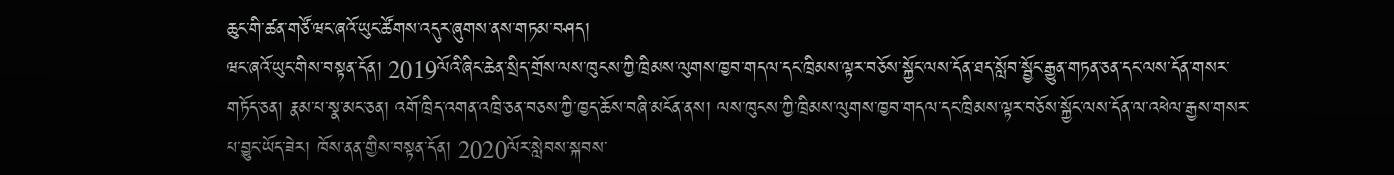ཆུང་གི་ཚན་གཙོ་ཝང་ཞའོ་ཡུང་ཚོགས་འདུར་ཞུགས་ནས་གཏམ་བཤད།
ཝང་ཞའོ་ཡུང་གིས་བསྟན་དོན། 2019ལོའི་ཞིང་ཆེན་སྲིད་གྲོས་ལས་ཁུངས་ཀྱི་ཁྲིམས་ལུགས་ཁྱབ་གདལ་དང་ཁྲིམས་ལྟར་བཅོས་སྐྱོང་ལས་དོན་ཐད་སློབ་སྦྱོང་རྒྱུན་གཏན་ཅན་དང་ལས་དོན་གསར་གཏོད་ཅན། རྣམ་པ་སྣ་མང་ཅན། འགོ་ཁྲིད་འགན་འཁྲི་ཅན་བཅས་ཀྱི་ཁྱད་ཆོས་བཞི་མངོན་ནས། ལས་ཁུངས་ཀྱི་ཁྲིམས་ལུགས་ཁྱབ་གདལ་དང་ཁྲིམས་ལྟར་བཅོས་སྐྱོང་ལས་དོན་ལ་འཕེལ་རྒྱས་གསར་པ་བྱུང་ཡོད་ཟེར། ཁོས་ནན་གྱིས་བསྟན་དོན། 2020ལོར་སླེབས་སྐབས་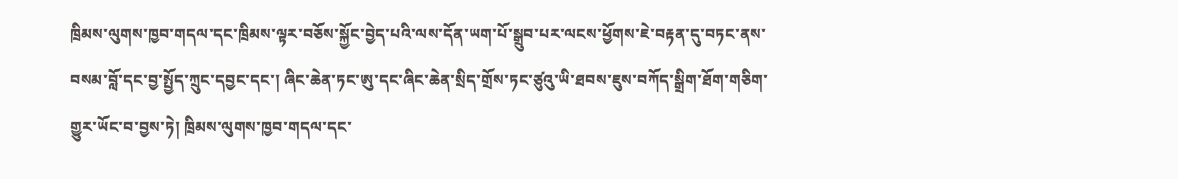ཁྲིམས་ལུགས་ཁྱབ་གདལ་དང་ཁྲིམས་ལྟར་བཅོས་སྐྱོང་བྱེད་པའི་ལས་དོན་ཡག་པོ་སྒྲུབ་པར་ལངས་ཕྱོགས་ཇེ་བརྟན་དུ་བཏང་ནས་བསམ་བློ་དང་བྱ་སྤྱོད་ཀྲུང་དབྱང་དང་། ཞིང་ཆེན་ཏང་ཨུ་དང་ཞིང་ཆེན་སྲིད་གྲོས་ཏང་ཙུའུ་ཡི་ཐབས་ཇུས་བཀོད་སྒྲིག་ཐོག་གཅིག་གྱུར་ཡོང་བ་བྱས་ཏེ། ཁྲིམས་ལུགས་ཁྱབ་གདལ་དང་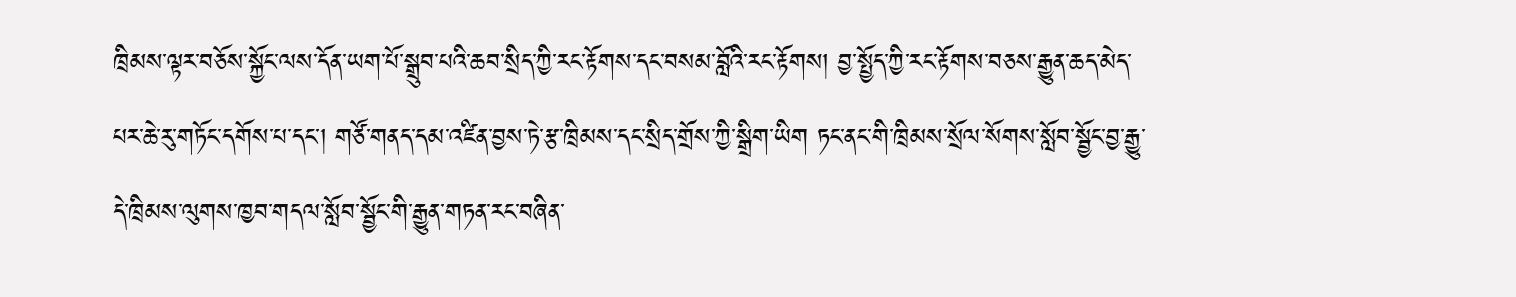ཁྲིམས་ལྟར་བཅོས་སྐྱོང་ལས་དོན་ཡག་པོ་སྒྲུབ་པའི་ཆབ་སྲིད་ཀྱི་རང་རྟོགས་དང་བསམ་བློའི་རང་རྟོགས། བྱ་སྤྱོད་ཀྱི་རང་རྟོགས་བཅས་རྒྱུན་ཆད་མེད་པར་ཆེ་རུ་གཏོང་དགོས་པ་དང་། གཙོ་གནད་དམ་འཛིན་བྱས་ཏེ་རྩ་ཁྲིམས་དང་སྲིད་གྲོས་ཀྱི་སྒྲིག་ཡིག ཏང་ནང་གི་ཁྲིམས་སྲོལ་སོགས་སློབ་སྦྱོང་བྱ་རྒྱུ་དེ་ཁྲིམས་ལུགས་ཁྱབ་གདལ་སློབ་སྦྱོང་གི་རྒྱུན་གཏན་རང་བཞིན་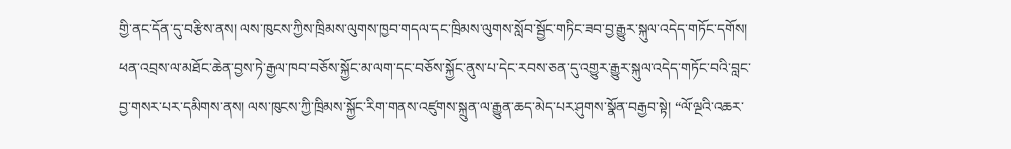གྱི་ནང་དོན་དུ་བརྩིས་ནས། ལས་ཁུངས་ཀྱིས་ཁྲིམས་ལུགས་ཁྱབ་གདལ་དང་ཁྲིམས་ལུགས་སློབ་སྦྱོང་གཏིང་ཟབ་བྱ་རྒྱུར་སྐུལ་འདེད་གཏོང་དགོས། ཕན་འབྲས་ལ་མཐོང་ཆེན་བྱས་ཏེ་རྒྱལ་ཁབ་བཅོས་སྐྱོང་མ་ལག་དང་བཅོས་སྐྱོང་ནུས་པ་དེང་རབས་ཅན་དུ་འགྱུར་རྒྱུར་སྐུལ་འདེད་གཏོང་བའི་བླང་བྱ་གསར་པར་དམིགས་ནས། ལས་ཁུངས་ཀྱི་ཁྲིམས་སྐྱོང་རིག་གནས་འཛུགས་སྐྲུན་ལ་རྒྱུན་ཆད་མེད་པར་ཤུགས་སྣོན་བརྒྱབ་སྟེ། “ལོ་ལྔའི་འཆར་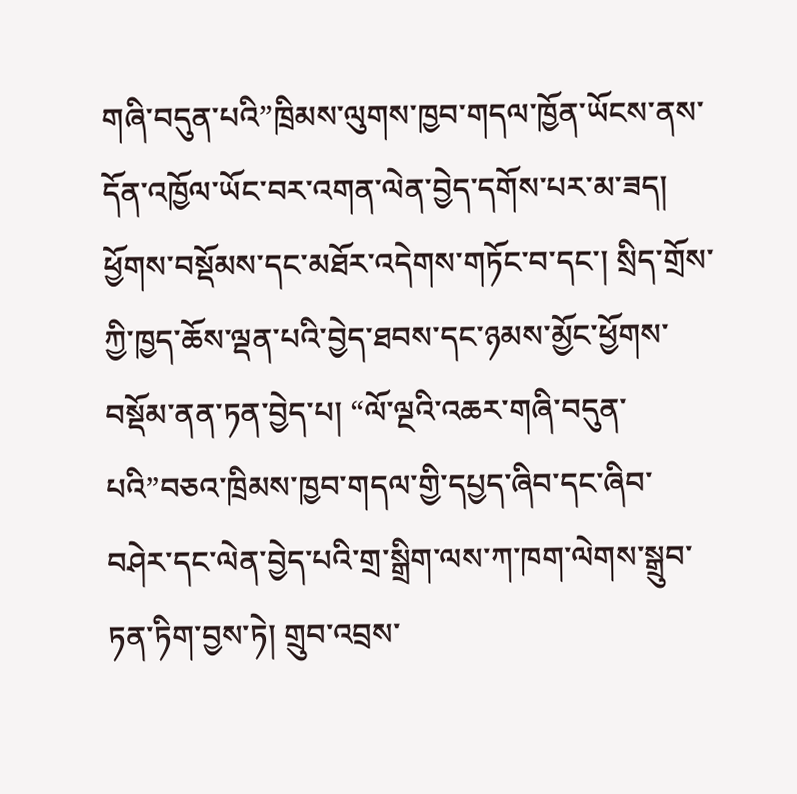གཞི་བདུན་པའི”ཁྲིམས་ལུགས་ཁྱབ་གདལ་ཁྱོན་ཡོངས་ནས་དོན་འཁྱོལ་ཡོང་བར་འགན་ལེན་བྱེད་དགོས་པར་མ་ཟད། ཕྱོགས་བསྡོམས་དང་མཐོར་འདེགས་གཏོང་བ་དང་། སྲིད་གྲོས་ཀྱི་ཁྱད་ཆོས་ལྡན་པའི་བྱེད་ཐབས་དང་ཉམས་མྱོང་ཕྱོགས་བསྡོམ་ནན་ཏན་བྱེད་པ། “ལོ་ལྔའི་འཆར་གཞི་བདུན་པའི”བཅའ་ཁྲིམས་ཁྱབ་གདལ་གྱི་དཔྱད་ཞིབ་དང་ཞིབ་བཤེར་དང་ལེན་བྱེད་པའི་གྲ་སྒྲིག་ལས་ཀ་ཁག་ལེགས་སྒྲུབ་ཏན་ཏིག་བྱས་ཏེ། གྲུབ་འབྲས་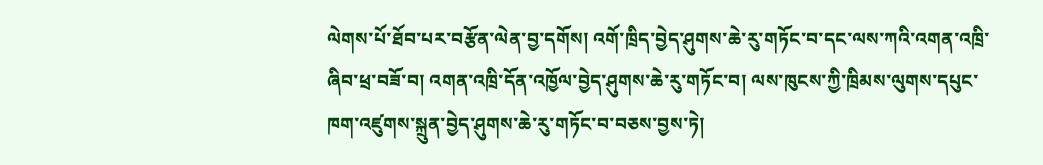ལེགས་པོ་ཐོབ་པར་བརྩོན་ལེན་བྱ་དགོས། འགོ་ཁྲིད་བྱེད་ཤུགས་ཆེ་རུ་གཏོང་བ་དང་ལས་ཀའི་འགན་འཁྲི་ཞིབ་ཕྲ་བཟོ་བ། འགན་འཁྲི་དོན་འཁྱོལ་བྱེད་ཤུགས་ཆེ་རུ་གཏོང་བ། ལས་ཁུངས་ཀྱི་ཁྲིམས་ལུགས་དཔུང་ཁག་འཛུགས་སྐྲུན་བྱེད་ཤུགས་ཆེ་རུ་གཏོང་བ་བཅས་བྱས་ཏེ།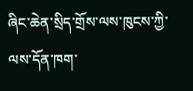ཞིང་ཆེན་སྲིད་གྲོས་ལས་ཁུངས་ཀྱི་ལས་དོན་ཁག་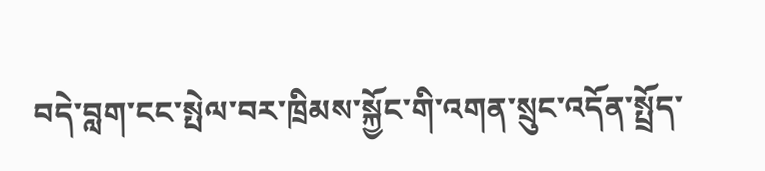བདེ་བླག་ངང་སྤེལ་བར་ཁྲིམས་སྐྱོང་གི་འགན་སྲུང་འདོན་སྤྲོད་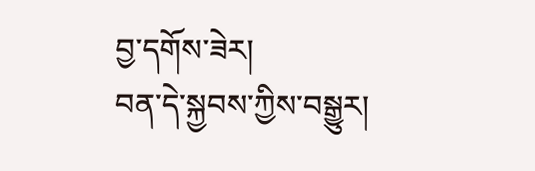བྱ་དགོས་ཟེར།
བན་དེ་སྐྱབས་ཀྱིས་བསྒྱུར།